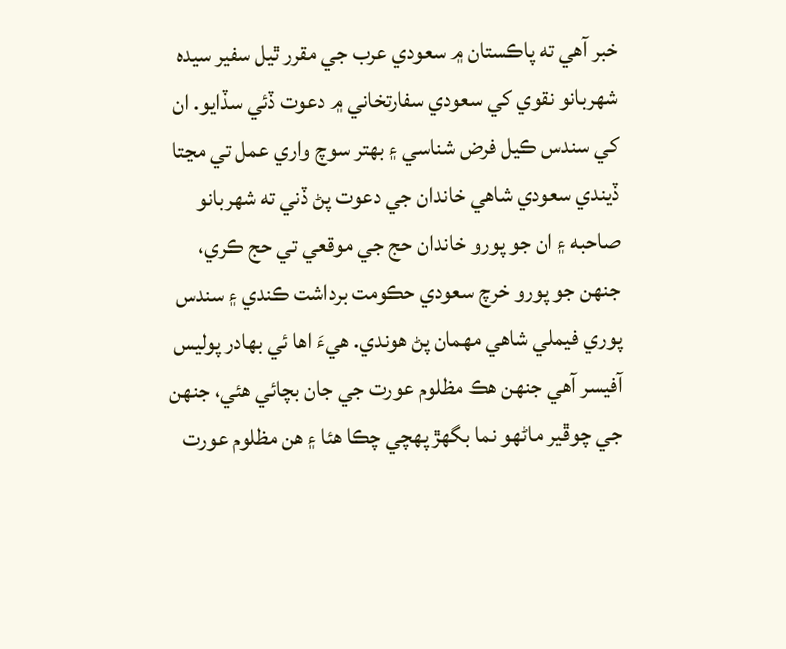خبر آهي ته پاڪستان ۾ سعودي عرب جي مقرر ٿيل سفير سيده شهربانو نقوي کي سعودي سفارتخاني ۾ دعوت ڏئي سڏايو. ان کي سندس ڪيل فرض شناسي ۽ بهتر سوچ واري عمل تي مڃتا ڏيندي سعودي شاهي خاندان جي دعوت پڻ ڏني ته شهربانو صاحبه ۽ ان جو پورو خاندان حج جي موقعي تي حج ڪري، جنهن جو پورو خرچ سعودي حڪومت برداشت ڪندي ۽ سندس پوري فيملي شاهي مهمان پڻ هوندي. هيءَ اها ئي بهادر پوليس آفيسر آهي جنهن هڪ مظلوم عورت جي جان بچائي هئي، جنهن جي چوڦير ماڻهو نما بگهڙ پهچي چڪا هئا ۽ هن مظلوم عورت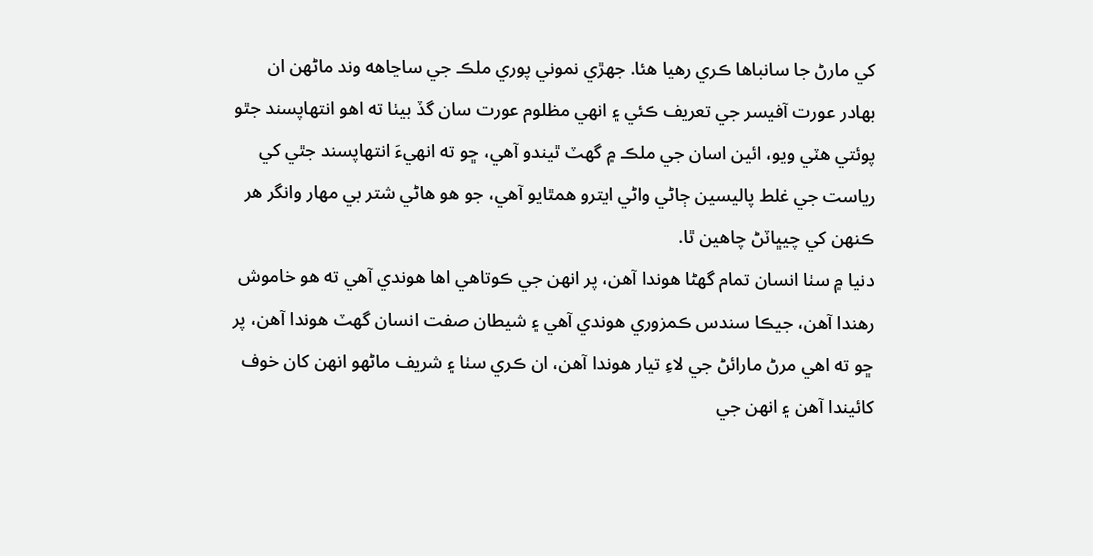کي مارڻ جا سانباها ڪري رهيا هئا. جهڙي نموني پوري ملڪ جي ساڃاهه وند ماڻهن ان بهادر عورت آفيسر جي تعريف ڪئي ۽ انهي مظلوم عورت سان گڏ بيٺا ته اهو انتهاپسند جٿو پوئتي هٽي ويو، ائين اسان جي ملڪ ۾ گهٽ ٿيندو آهي، ڇو ته انهيءَ انتهاپسند جٿي کي رياست جي غلط پاليسين ڄاڻي واڻي ايترو همٿايو آهي، جو هو هاڻي شتر بي مهار وانگر هر ڪنهن کي چيڀاٽڻ چاهين ٿا.
دنيا ۾ سٺا انسان تمام گهڻا هوندا آهن، پر انهن جي ڪوتاهي اها هوندي آهي ته هو خاموش رهندا آهن، جيڪا سندس ڪمزوري هوندي آهي ۽ شيطان صفت انسان گهٽ هوندا آهن، پر ڇو ته اهي مرڻ مارائڻ جي لاءِ تيار هوندا آهن، ان ڪري سٺا ۽ شريف ماڻهو انهن کان خوف کائيندا آهن ۽ انهن جي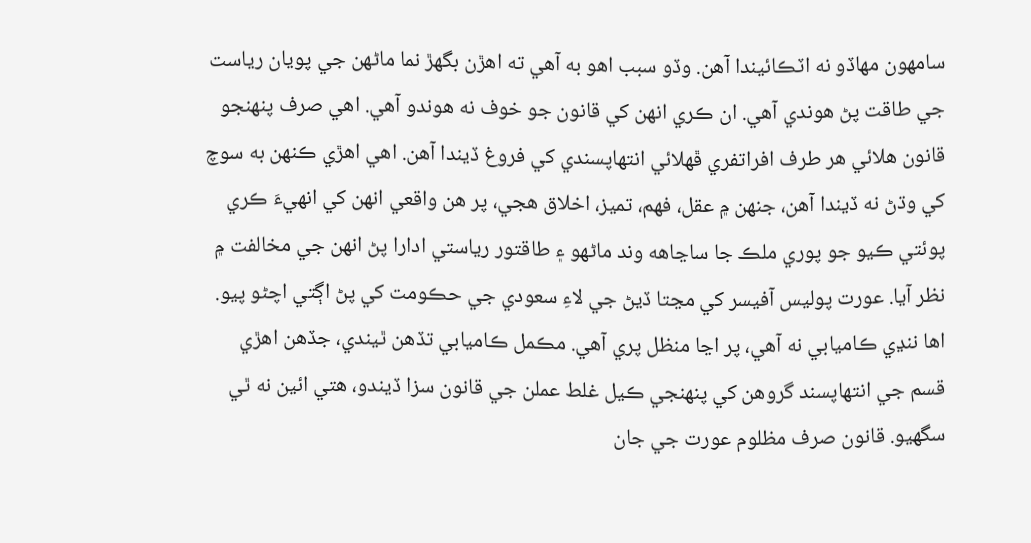سامهون مهاڏو نه اٽڪائيندا آهن. وڏو سبب اهو به آهي ته اهڙن بگهڙ نما ماڻهن جي پويان رياست جي طاقت پڻ هوندي آهي. ان ڪري انهن کي قانون جو خوف نه هوندو آهي. اهي صرف پنهنجو قانون هلائي هر طرف افراتفري ڦهلائي انتهاپسندي کي فروغ ڏيندا آهن. اهي اهڙي ڪنهن به سوچ کي وڌڻ نه ڏيندا آهن، جنهن ۾ عقل، فهم، تميز، اخلاق هجي، پر هن واقعي انهن کي انهيءَ ڪري پوئتي ڪيو جو پوري ملڪ جا ساڃاهه وند ماڻهو ۽ طاقتور رياستي ادارا پڻ انهن جي مخالفت ۾ نظر آيا. عورت پوليس آفيسر کي مڃتا ڏيڻ جي لاءِ سعودي جي حڪومت کي پڻ اڳتي اچڻو پيو. اها ننڍي ڪاميابي نه آهي، پر اڃا منظل پري آهي. مڪمل ڪاميابي تڏهن ٿيندي، جڏهن اهڙي قسم جي انتهاپسند گروهن کي پنهنجي ڪيل غلط عملن جي قانون سزا ڏيندو، هتي ائين نه ٿي سگهيو. قانون صرف مظلوم عورت جي جان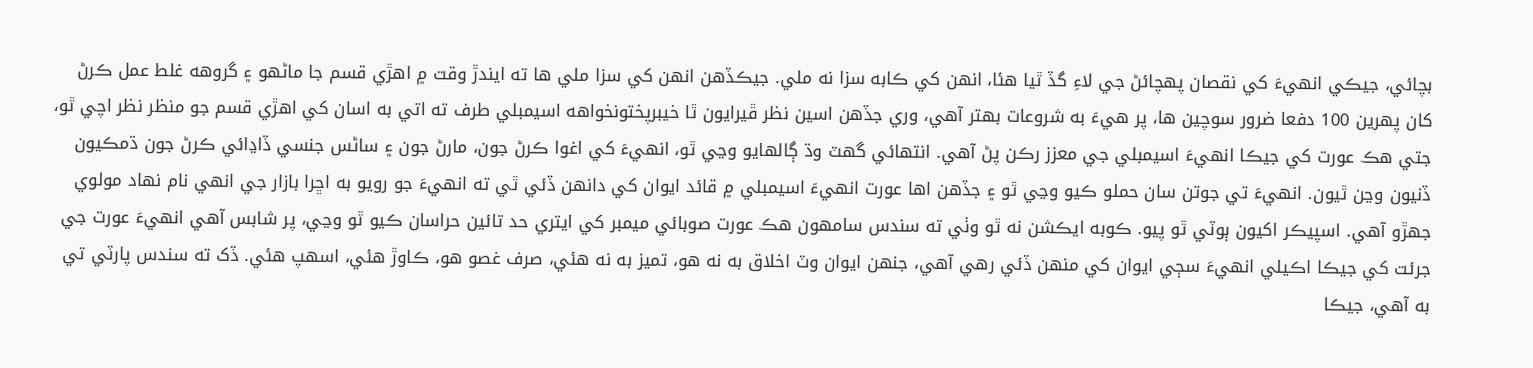بچائي، جيڪي انهيءَ کي نقصان پهچائڻ جي لاءِ گڏ ٿيا هئا، انهن کي ڪابه سزا نه ملي. جيڪڏهن انهن کي سزا ملي ها ته ايندڙ وقت ۾ اهڙي قسم جا ماڻهو ۽ گروهه غلط عمل ڪرڻ کان پهرين 100 دفعا ضرور سوچين ها، پر هيءَ به شروعات بهتر آهي، وري جڏهن اسين نظر ڦيرايون ٿا خيبرپختونخواهه اسيمبلي طرف ته اتي به اسان کي اهڙي قسم جو منظر نظر اچي ٿو، جتي هڪ عورت کي جيڪا انهيءَ اسيمبلي جي معزز رڪن پڻ آهي. انتهائي گهٽ وڌ ڳالهايو وڃي ٿو، انهيءَ کي اغوا ڪرڻ جون، مارڻ جون ۽ ساڻس جنسي ڏاڍائي ڪرڻ جون ڌمڪيون ڏنيون وڃن ٿيون. انهيءَ تي جوتن سان حملو ڪيو وڃي ٿو ۽ جڏهن اها عورت انهيءَ اسيمبلي ۾ قائد ايوان کي دانهن ڏئي ٿي ته انهيءَ جو رويو به اڇرا بازار جي انهي نام نهاد مولوي جهڙو آهي. اسپيڪر اکيون ٻوٽي ٿو پيو. ڪوبه ايڪشن نه ٿو وٺي ته سندس سامهون هڪ عورت صوبائي ميمبر کي ايتري حد تائين حراسان ڪيو ٿو وڃي، پر شابس آهي انهيءَ عورت جي جرئت کي جيڪا اڪيلي انهيءَ سڄي ايوان کي منهن ڏئي رهي آهي، جنهن ايوان وٽ اخلاق به نه هو، تميز به نه هئي، صرف غصو هو، ڪاوڙ هئي، اسهپ هئي. ڏک ته سندس پارٽي تي به آهي، جيڪا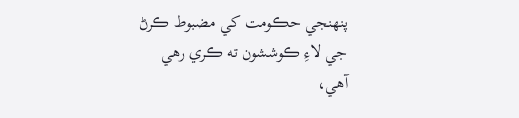پنهنجي حڪومت کي مضبوط ڪرڻ جي لاءِ ڪوششون ته ڪري رهي آهي،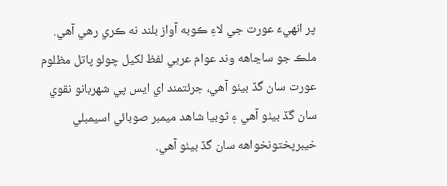پر انهيءَ عورت جي لاءِ ڪوبه آواز بلند نه ڪري رهي آهي.
ملڪ جو ساڃاهه وند عوام عربي لفظ لکيل چولو پاتل مظلوم عورت سان گڏ بيٺو آهي، جرئتمند اي ايس پي شهربانو نقوي سان گڏ بيٺو آهي ۽ ثوبيا شاهد ميمبر صوبائي اسيمبلي خيبرپختونخواهه سان گڏ بيٺو آهي.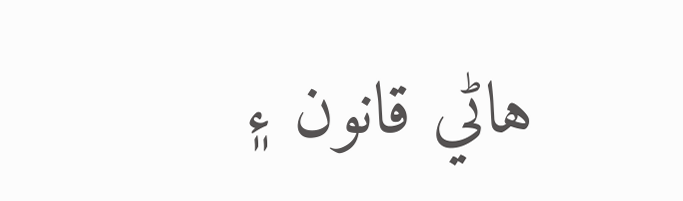هاڻي قانون ۽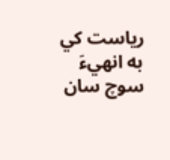رياست کي به انهيءَ سوچ سان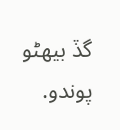گڏ بيهڻو پوندو.